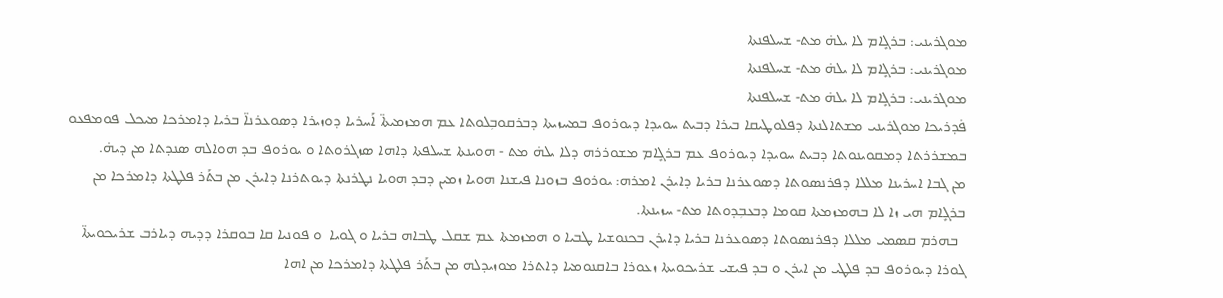ܡܘܓܪܝܢܝ: ܒܪܓܻܐܡ ܠܐ ܝܠܗ̇ ܡܬ- ܫܚܠܦܢܬܐ
ܡܘܓܪܝܢܝ: ܒܪܓܻܐܡ ܠܐ ܝܠܗ̇ ܡܬ- ܫܚܠܦܢܬܐ
ܡܘܓܪܝܢܝ: ܒܪܓܻܐܡ ܠܐ ܝܠܗ̇ ܡܬ- ܫܚܠܦܢܬܐ
ܦ̇ܕܪܝܟܐ ܡܘܓܪܝܢܝ ܡܫܬܐܠܢܬܐ ܕܦܠܘܛܝܩܐ ܒܝܪܐ ܕܒܝܬ ܚܘܝܕܐ ܕܝܘܪܘܦ ܒܡܚܙܝܬܐ ܕܒܪܩܘܒܼܠܘܬܐ ܥܡ ܗܡܙܡܝܬܐ̈ ܐܰܚܪܝܐ ܕܘܙܝܪܐ ܕܣܘܥܪܢܐ̈ ܒܪܝܐ ܕܐܡܪܟܐ ܡܝܟܠ ܦܘܡܦܥܘ  ܒܡܫܪܪܬܐ ܕܡܩܘܝܢܘܬܐ ܕܒܝܬ ܚܘܝܕܐ ܕܝܘܪܘܦ ܥܡ ܒܪܓܻܐܡ ܡܫܘܪܪܗ ܕܠܐ ܝܠܗ̇ ܡܬ - ܗܘܝܢܬܐ ܫܚܠܦܬܐ ܕܐܗܐ ܣܙܓܪܘܬܐ ܘ ܝܘܪܘܦ ܒܕ ܗܘܐܠܗ ܣܢܕܬܐ ܡܢ ܕܝܗ̇.
ܡܢ ܓܒܐ ܐܚܪܝܢܐ ܡܠܠܐ ܕܦܪܢܣܘܬܐ ܕܣܘܥܪܢܐ ܒܪܝܐ ܕܐܝܪܢ ܐܡܪܗ: ܝܘܪܘܦ ܒܙܘܢܐ ܦܝܫܢܐ ܗܘܝܐ ܙܡܝܢ ܕܒܕ ܗܘܝܐ ܢܛܪܢܬܐ ܕܝܘܬܪܢܐ ܕܐܝܪܢ ܡܢ ܒܬܰܪ ܦܠܛܬܐ ܕܐܡܪܟܐ ܡܢ ܒܪܓܻܐܡ ܗܝ ܙܐ ܠܐ ܒܗܡܙܡܬܐ ܩܘܡܐ ܕܒܥܒܼܕܘܬܐ ܡܬ- ܚܙܝܢܬܐ.
  ܒܗܪܡ ܩܣܡܝ ܡܠܠܐ ܕܦܪܢܣܘܬܐ ܕܣܘܥܪܢܐ ܒܪܝܐ ܕܐܝܪܢ ܒܟܢܘܫܝܐ ܛܒܝܐ ܘ ܗܡܙܡܬܐ ܥܡ ܫܩܠ ܛܒܐܗ ܒܪܝܐ ܘ ܓܘܝܐ  ܘ ܦܘܢܝܐ ܩܐ ܒܘܩܪܐ ܕܕܝܗ ܕܝܐܪܒ ܫܪܝܟܘܝܬܐ̈ ܓܘܪܐ ܕܝܘܪܘܦ ܒܕ ܦܠܛܝ ܡܢ ܐܝܪܢ ܘ ܒܕ ܦܝܫܝ ܫܪܝܟܘܝܬܐ ܙܥܘܪܐ ܒܐܩܢܘܡܝܐ ܕܐܬܪܐ ܡܘܙܝܕܠܗ ܡܢ ܒܬܰܪ ܦܠܛܬܐ ܕܐܡܪܟܐ ܡܢ ܐܗܐ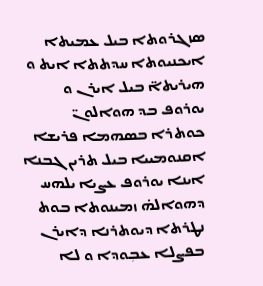ܣܙܓܪܘܬܐ ܒܝܠ ܥܡܝܬܐ ܐܝܟܢܝܘܬܐ ܚܕܬܬܐ ܐܝܬ ܘ ܗܝܪܝܬܐ̈ ܒܝܠ ܐܝܪܢ ܘ ܝܘܪܘܦ ܒܕ ܗܘܐܠܘܢ̈ ܟܘܬܪܐ ܒܣܗܡܐ ܦܪܝܫܐ ܐܩܢܘܡܝܝܐ ܒܝܠ ܬܪܝܢ ܓܒܢܐ ܐܝܢܐ ܝܘܪܘܦ ܥܨܝܐ ܝܠܗܚ ܕܗܘܐܠܗ̇ ܙܡܝܢܘܬܐ ܒܘܬ ܢܛܪܬܐ ܕܝܘܬܪܢܐ ܕܐܝܪܢ ܒܦܨܠܐ ܥܒܼܘܕܐ ܘ ܠܐ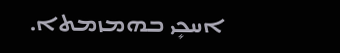ܐܚܟܻܝ ܒܗܡܙܡܬܐ.